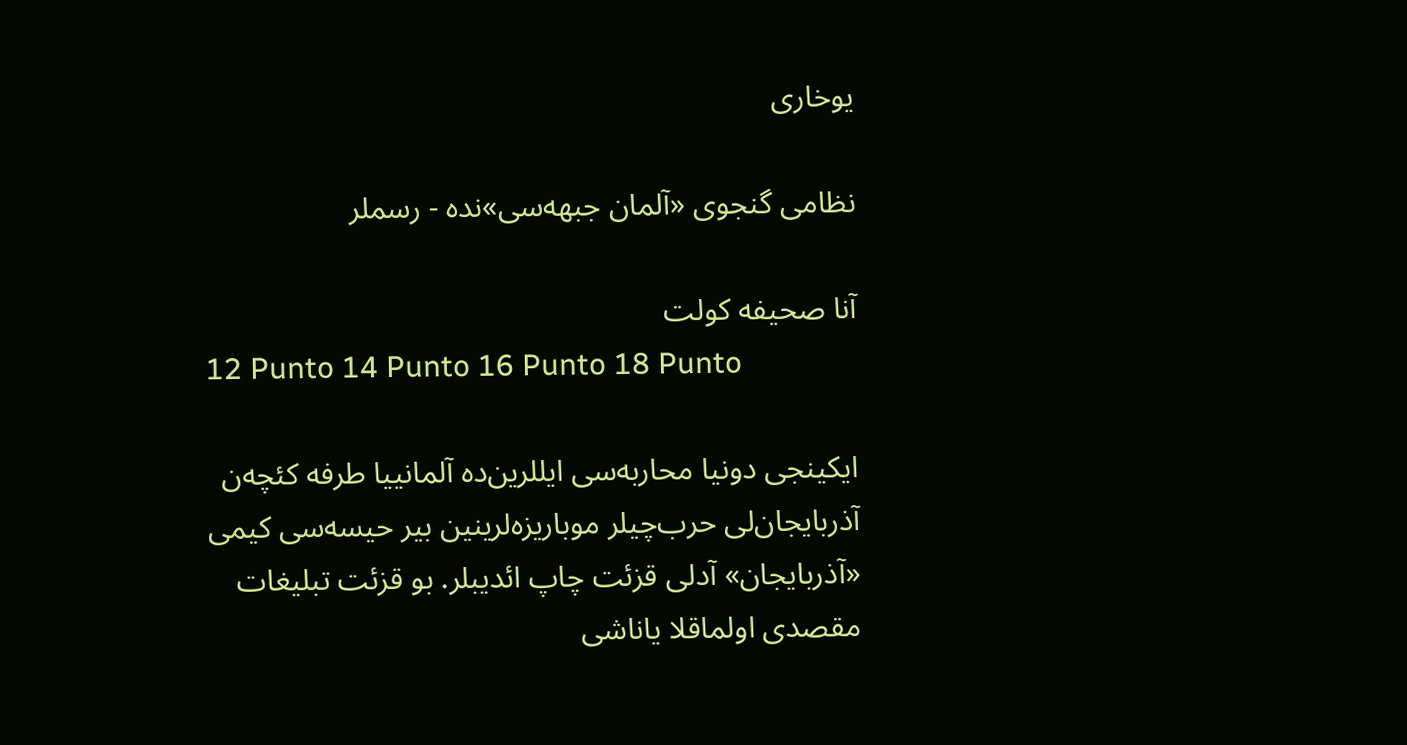یوخاری

نظامی گنجوی «آلمان جبهه‌سی»نده - رسملر

آنا صحیفه کولت
12 Punto 14 Punto 16 Punto 18 Punto

ایکینجی دونیا محاربه‌سی ایللرین‌ده آلمانییا طرفه کئچه‌ن آذربایجان‌لی حرب‌چیلر موباریزه‌لرینین بیر حیسه‌سی کیمی «آذربایجان» آدلی قزئت چاپ ائدیبلر. بو قزئت تبلیغات مقصدی اولماقلا یاناشی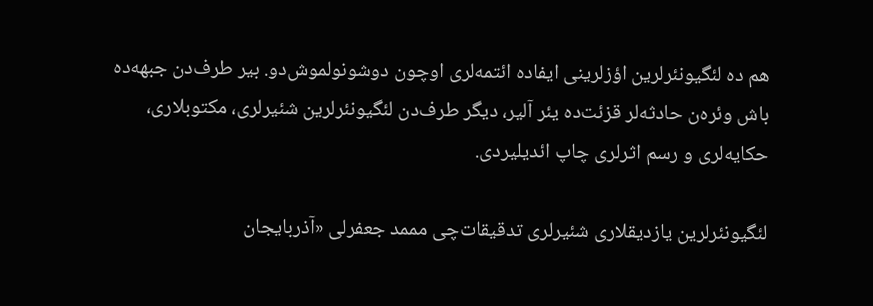هم ده لئگیونئرلرین اؤزلرینی ایفاده ائتمه‌لری اوچون دوشونولموش‌دو. بیر طرف‌دن جبهه‌ده باش وئره‌ن حادثه‌لر قزئت‌ده یئر آلیر، دیگر طرف‌دن لئگیونئرلرین شئیرلری، مکتوبلاری، حکایه‌لری و رسم اثرلری چاپ ائدیلیردی.

لئگیونئرلرین یازدیقلاری شئیرلری تدقیقات‌چی مممد جعفرلی «آذربایجان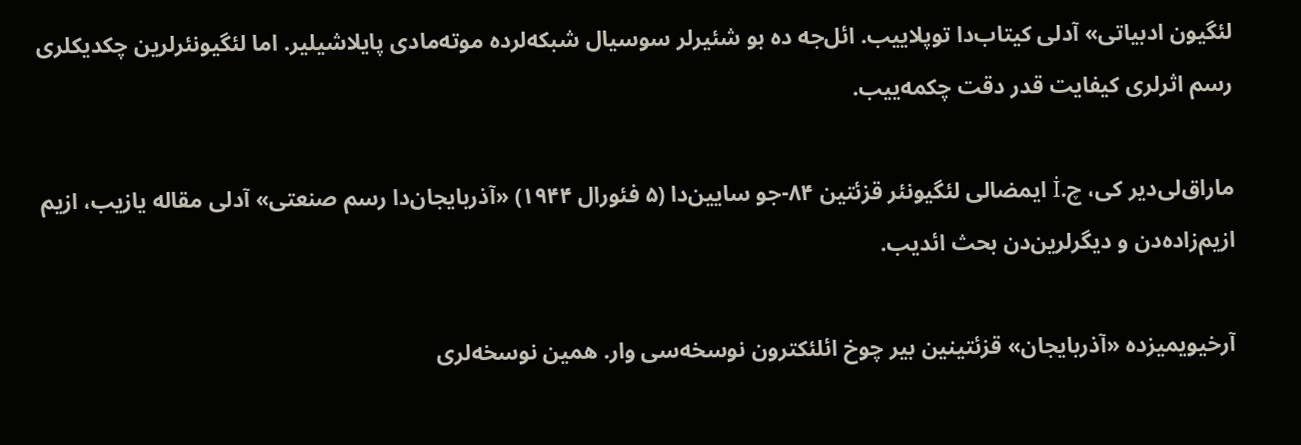لئگیون ادبیاتی» آدلی کیتاب‌دا توپلاییب. ائل‌جه ده بو شئیرلر سوسیال شبکه‌لرده موته‌مادی پایلاشیلیر. اما لئگیونئرلرین چکدیکلری رسم اثرلری کیفایت قدر دقت چکمه‌ییب.

ماراق‌لی‌دیر کی، چ.İ ایمضالی لئگیونئر قزئتین ۸۴-جو سایین‌دا (۵ فئورال ۱۹۴۴) «آذربایجان‌دا رسم صنعتی» آدلی مقاله یازیب، ازیم ازیم‌زاده‌دن و دیگرلرین‌دن بحث ائدیب.

آرخیویمیزده «آذربایجان» قزئتینین بیر چوخ ائلئکترون نوسخه‌سی وار. همین نوسخه‌لری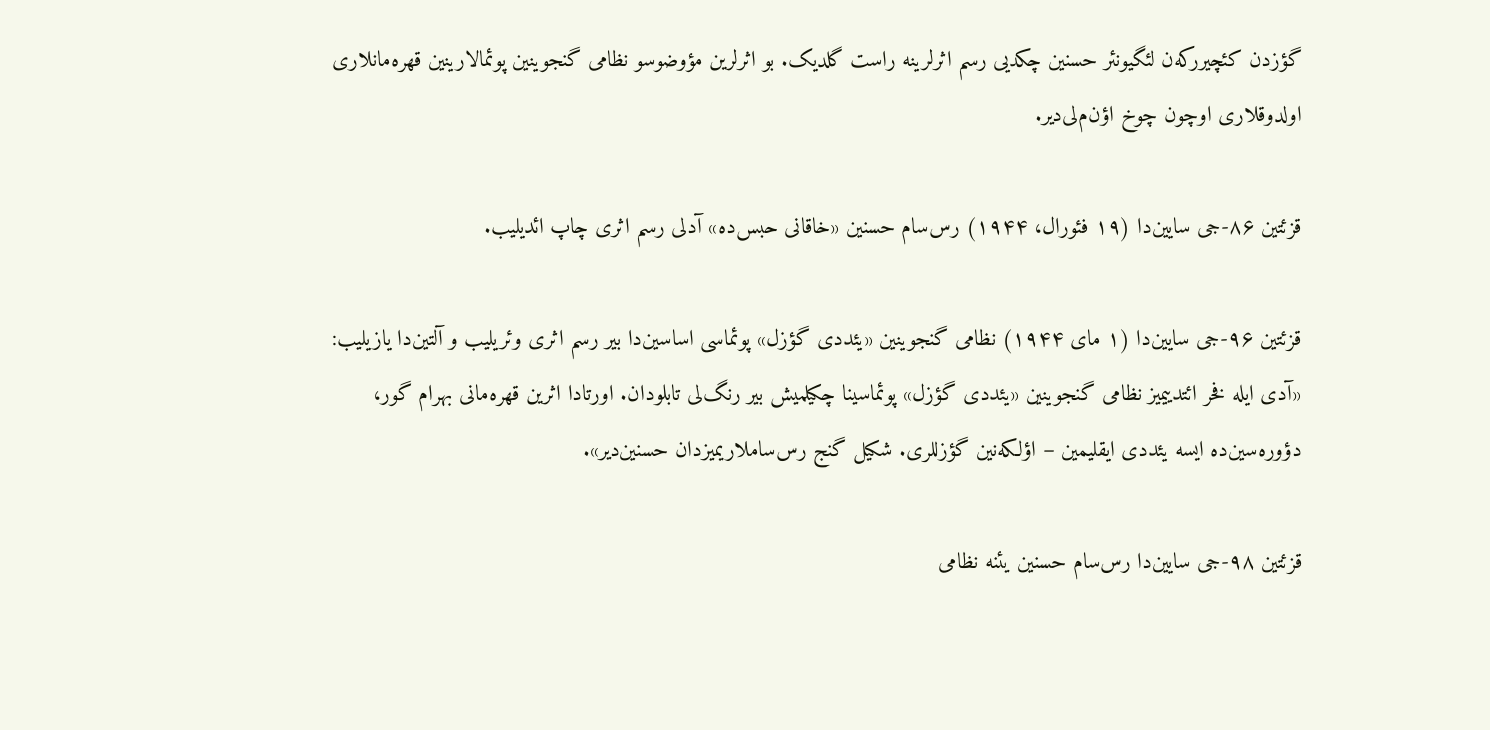گؤزدن کئچیررکه‌ن لئگیونئر حسنین چکدیی رسم اثرلرینه راست گلدیک. بو اثرلرین مؤوضوسو نظامی گنجوینین پوئمالارینین قهره‌مانلاری اولدوقلاری اوچون چوخ اؤن‌م‌لی‌دیر.

قزئتین ۸۶-جی سایین‌دا (۱۹ فئورال، ۱۹۴۴) رس‌سام حسنین «خاقانی حبس‌ده» آدلی رسم اثری چاپ ائدیلیب.

قزئتین ۹۶-جی سایین‌دا (۱ مای ۱۹۴۴) نظامی گنجوینین «یئددی گؤزل» پوئماسی اساسین‌دا بیر رسم اثری وئریلیب و آلتین‌دا یازیلیب: «آدی ایله فخر ائتدییمیز نظامی گنجوینین «یئددی گؤزل» پوئماسینا چکیلمیش بیر رنگ‌لی تابلودان. اورتادا اثرین قهره‌مانی بهرام گور، دؤوره‌سین‌ده ایسه یئددی ایقلیمین – اؤلکه‌نین گؤزللری. شکیل گنج رس‌ساملاریمیزدان حسنین‌دیر».

قزئتین ۹۸-جی سایین‌دا رس‌سام حسنین یئنه نظامی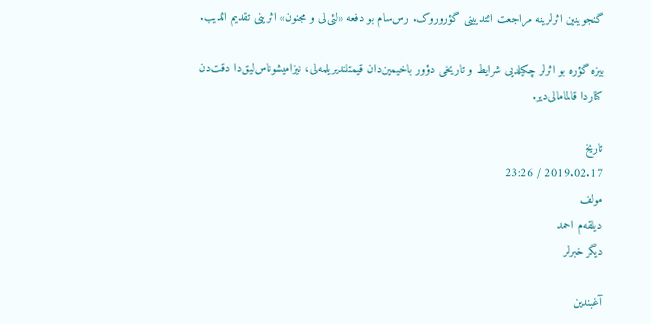گنجوینین اثرلرینه مراجعت ائتدیینی گؤروروک. رس‌سام بو دفعه «لئی‌لی و مجنون» اثرینی تقدیم ائدیب.

بیزه گؤره بو اثرلر چکیلدیی شرایط و تاریخی دؤور باخیمین‌دان قیمتلندیریلمه‌لی، نیزامیشوناس‌لیق‌دا دقت‌دن کناردا قالمامالی‌دیر.

تاریخ
2019.02.17 / 23:26
مولف
دیلقه‌م احمد
دیگر خبرلر

آغبندین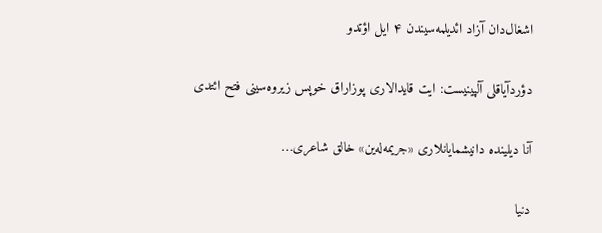اشغال‌دان آزاد ائدیلمه‌سیندن ۴ ایل اؤتدو

دؤردآیاقلی آلپینیست: ایت قایدالاری پوزاراق خوپس زیروه‌سینی فتح ائتدی

آنا دیلینده دانیشمایانلاری «جریمه‌له‌ین» خالق شاعری…

دنیا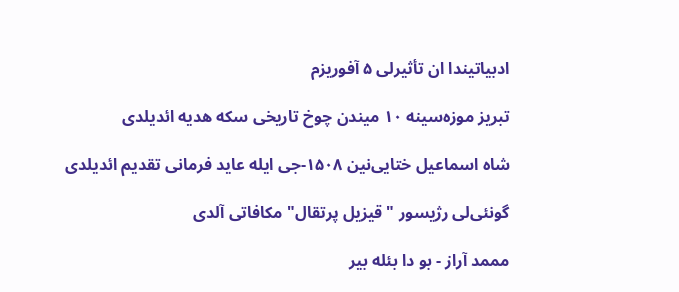ادبیاتیندا ان تأثیرلی ۵ آفوریزم

تبریز موزه‌سینه ۱۰ میندن چوخ تاریخی سکه هدیه ائدیلدی

شاه اسماعیل ختایی‌نین ۱۵۰۸-جی ایله عاید فرمانی تقدیم ائدیلدی

گونئی‌لی رژیسور "قیزیل پرتقال" مکافاتی آلدی

مممد آراز - بو دا بئله بیر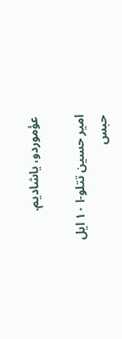عؤموردو، یاشادیم.

امیر حسین تتلو-ا ۱۰ ایل حبس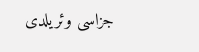جزاسی وئریلدی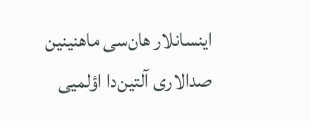اینسانلار هان‌سی ماهنینین صدالاری آلتین‌دا اؤلمیی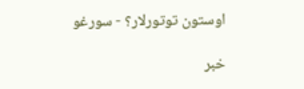اوستون توتورلار؟ - سورغو

خبر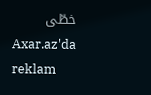خطّی
Axar.az'da reklam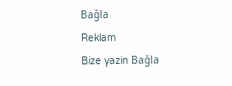Bağla
Reklam
Bize yazin Bağla